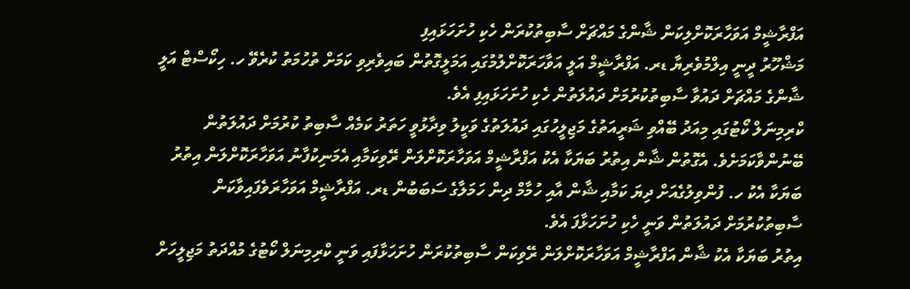އަފްރާޝީމް އަވަހާރަކޮށްލިކަން ޝާންގެ މައްޗަށް ސާބިތުކުރަން ހެކި ހުށަހަޅައިފި
މަޝްހޫރު ދީނީ އިލްމުވެރިޔާ ޑރ. އަފްރާޝީމް އަލީ އަވާހަރަކޮށްލުމުގައި އަމަލީގޮތުން ބައިވެރިވި ކަމަށް ތުހުމަތު ކުރެވޭ ހ. ހިކޯސްޓް އަލީ ޝާންގެ މައްޗަށް ދައުވާ ސާބިތުކުރުމަށް ދައުލަތުން ހެކި ހުށަހަޅައިފި އެވެ.
ކްރިމިނަލް ކޯޓުގައި މިއަދު ބޭއްވި ޝަރީއަތުގެ މަޖިލީހުގައި ދައުލަތުގެ ވަކީލު ވިދާޅުވީ ހަތަރު ކަމެއް ސާބިތު ކުރުމަށް ދައުލަތުން ބޭނުންވާކަމަށެވެ. އެގޮތުން ޝާން އިތުރު ބަޔަކާ އެކު އަފްރާޝީމް އަވަހާރަކޮށްލަން ރޭވިކަމާއި އެމަނިކުފާނު އަވަހާރަކޮށްލަން އިތުރު ބަޔަކާ އެކު ހ. ފުންވިލުގެއަށް ދިޔަ ކަމާއި ޝާން އާއި ހުމާމް ދިން ހަމަލާގެ ސަބަބުން ޑރ. އަފްރާޝީމް އަވަހާރަވެފައިވާކަން ސާބިތުކުރުމަށް ދައުލަތުން ވަނީ ހެކި ހުށަހަޅާފަ އެވެ.
އިތުރު ބަޔަކާ އެކު ޝާން އަފްރާޝީމް އަވަހާރަކޮށްލަން ރޭވިކަން ސާބިތުކުރަން ހުށަހަޅާފައި ވަނީ ކްރިމިނަލް ކޯޓުގެ މުއްދަތު މަޖިލީހަށް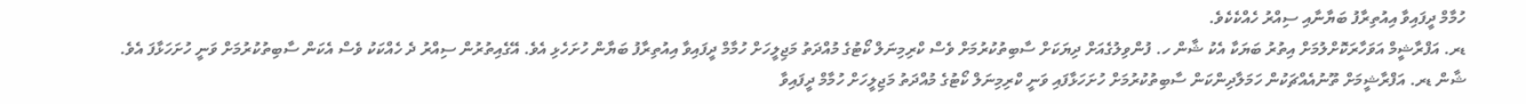ހުމާމް ދީފައިވާ އިއުތިރާފު ބަޔާނާއި ސިއްރު ހެއްކެކެވެ.
ޑރ. އަފްރާޝީމް އަވަހާރަކޮށްލުމަށް އިތުރު ބަޔަކާ އެކު ޝާން ހ. ފުންވިލުގެއަށް ދިޔަކަށް ސާބިތުކުރުމަށް ވެސް ކްރިމިނަލް ކޯޓުގެ މުއްދަތު މަޖިލީހަށް ހުމާމް ދީފައިވާ އިއުތިރާފު ބަޔާން ހުށަހެޅި އެވެ. އޭގެއިތުރުން ސިއްރު ދެ ހެއްކަކު ވެސް އެކަން ސާބިތުކުރުމަށް ވަނީ ހުށަހަޅާފަ އެވެ.
ޝާން ޑރ. އަފްރާޝީމަށް ތޫނުއެއްޗަކުން ހަމަލާދިންކަން ސާބިތުކުރުމަށް ހުށަހަޅާފައި ވަނީ ކްރިމިނަލް ކޯޓުގެ މުއްދަތު މަޖިލީހަށް ހުމާމް ދީފައިވާ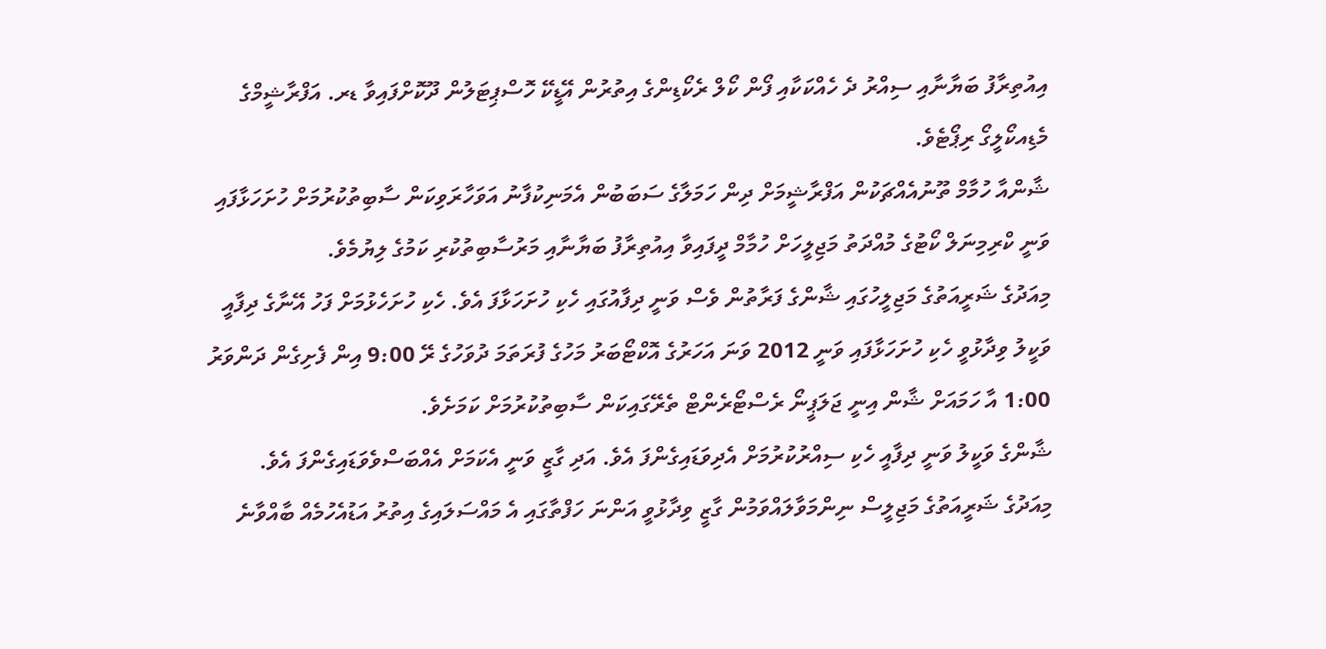އިއުތިރާފު ބަޔާނާއި ސިއްރު ދެ ހެއްކަކާއި ފޯން ކޯލް ރެކޯޑިންގެ އިތުރުން އޭޑީކޭ ހޮސްޕިޓަލުން ދޫކޮށްފައިވާ ޑރ. އަފްރާޝީމްގެ މެޑިއކޯލީގޯ ރިޕޯޓެވެ.
ޝާންއާ ހުމާމް ތޫނުއެއްޗަކުން އަފްރާޝީމަށް ދިން ހަމަލާގެ ސަބަބުން އެމަނިކުފާނު އަވަހާރަވިކަން ސާބިތުކުރުމަށް ހުށަހަޅާފައި ވަނީ ކްރިމިނަލް ކޯޓުގެ މުއްދަތު މަޖިލީހަށް ހުމާމް ދީފައިވާ އިއުތިރާފު ބަޔާނާއި މަރުސާބިތުކުރި ކަމުގެ ލިޔުމެވެ.
މިއަދުގެ ޝަރީއަތުގެ މަޖިލީހުގައި ޝާންގެ ފަރާތުން ވެސް ވަނީ ދިފާއުގައި ހެކި ހުށަހަޅާފަ އެވެ. ހެކި ހުށަހެޅުމަށް ފަހު އޭނާގެ ދިފާއީ ވަކީލު ވިދާޅުވީ ހެކި ހުށަހަޅާފައި ވަނީ 2012 ވަނަ އަހަރުގެ އޮކްޓޯބަރު މަހުގެ ފުރަތަމަ ދުވަހުގެ ރޭ 9:00 އިން ފެށިގެން ދަންވަރު 1:00 އާ ހަމައަށް ޝާން އިނީ ޖަލަޕީނޯ ރެސްޓޯރެންޓް ތެރޭގައިކަން ސާބިތުކުރުމަށް ކަމަށެވެ.
ޝާންގެ ވަކީލު ވަނީ ދިފާއީ ހެކި ސިއްރުކުރުމަށް އެދިވަޑައިގެންފަ އެވެ. އަދި ގާޒީ ވަނީ އެކަމަށް އެއްބަސްވެވަޑައިގެންފަ އެވެ.
މިއަދުގެ ޝަރީއަތުގެ މަޖިލީސް ނިންމަވާލައްވަމުން ގާޒީ ވިދާޅުވީ އަންނަ ހަފްތާގައި އެ މައްސަލައިގެ އިތުރު އަޑުއެހުމެއް ބާއްވާނެ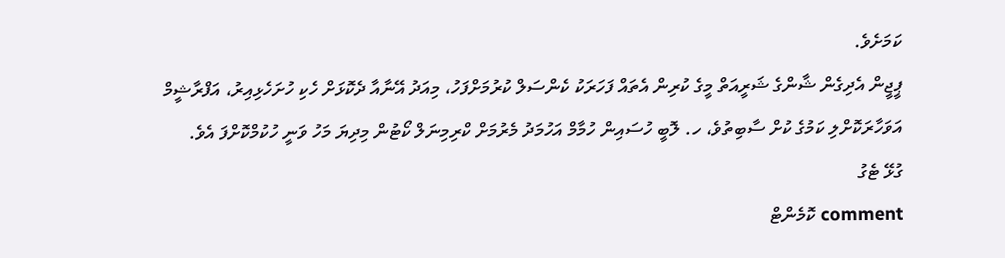ކަމަށެވެ.
ޕީޖީން އެދިގެން ޝާންގެ ޝަރީއަތް މީގެ ކުރިން އެތައް ފަހަރަކު ކެންސަލް ކުރުމަށްފަހު، މިއަދު އޭނާއާ ދެކޮޅަށް ހެކި ހުށަހެޅިއިރު، އަފްރާޝީމް އަވަހާރަކޮށްލި ކަމުގެ ކުށް ސާބިތުވެ، ހ. ލޮބީ ހުސައިން ހުމާމް އަހުމަދު މެރުމަށް ކްރިމިނަލް ކޯޓުން މިދިޔަ މަހު ވަނީ ހުކުމްކޮށްފަ އެވެ.
ގުޅޭ ޓެގު
comment ކޮމެންޓް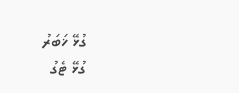ގުޅޭ ޚަބަރު
ގުޅޭ ޓެގު